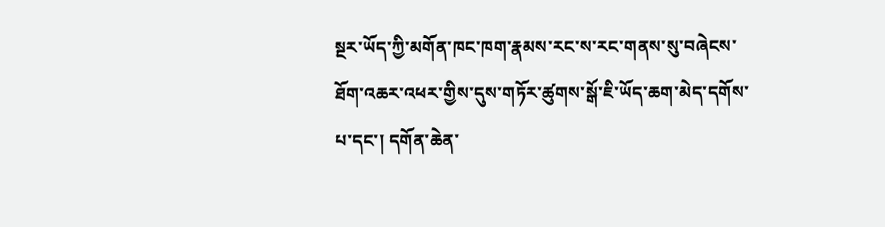སྔར་ཡོད་ཀྱི་མགོན་ཁང་ཁག་རྣམས་རང་ས་རང་གནས་སུ་བཞེངས་ཐོག་འཆར་འཕར་གྱིས་དུས་གཏོར་ཚུགས་སྒོ་ཇི་ཡོད་ཆག་མེད་དགོས་པ་དང་། དགོན་ཆེན་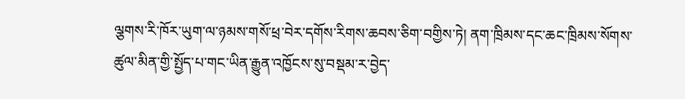ལྕགས་རི་ཁོར་ཡུག་ལ་ཉམས་གསོ་ཕྲ་བེར་དགོས་རིགས་ཆབས་ཅིག་བགྱིས་ཏེ། ནག་ཁྲིམས་དང་ཆང་ཁྲིམས་སོགས་ཚུལ་མིན་གྱི་སྤྱོད་པ་གང་ཡིན་རྒྱུན་འཁྱོངས་སུ་བསྡམ་ར་བྱེད་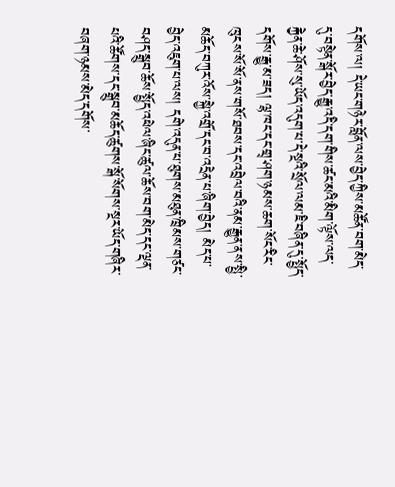དགོས་ལ། དེ་ཡང་གཉེར་བློན་ལས་བྱེད་ཀྱིས་མཚོན་བག་མེད་དུ་བསྟེན་སྒོར་བྱེད་རྒྱུ་འདི་དག་གིས་ཚང་མའི་མིག་ལྟོས་ལད་རྐྱེན་ཆེ་ཤོས་སུ་ཡོད་འདུག་པ་དེ་སྔའི་སྲོལ་ལམ་ཇི་བཞིན་དུ་སྤྱོད་དགོས་རྒྱུ་མ་ཟད། ལྷ་ཁང་དང་གྲྭ་ཤག་ཉམས་ཆག་སོང་རིང་ཁུངས་སོ་སོ་ནས་གསོ་ཐབས་དང་འབྲེལ་བའི་ནམ་རྒྱུན་ནས་སྤྱི་མཆོད་བཀུར་འོས་སྐྱེ་འགྲོ་དང་བ་འདྲེན་པ་ཞིག་བྱེད། མེད་པ་བྱེད་འཇུག་པ་ལས། དགེ་འདུན་པ་ཐུགས་མཐུན་ཁྲིམས་གཙང་བཤད་སྒྲུབ་ཆོས་སྤྱོད་འཕེལ་ཞིང་ཚུལ་ཆོས་བག་མེད་དང་ལྡན་པའི་ཚོགས་དང་སྒྲུབ་མཆོད་ཚུགས་སྒོ་སོགས་སྔར་ཡོད་གཞིར་བཞག་ཉམས་མེད་དགོས་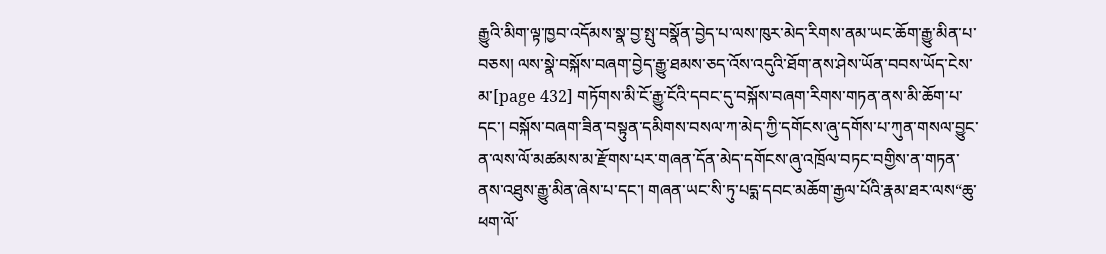རྒྱུའི་མིག་ལྟ་ཁྱབ་འདོམས་སྣ་བྱ་སྤུ་བསྣོན་བྱེད་པ་ལས་ཁུར་མེད་རིགས་ནམ་ཡང་ཆོག་རྒྱུ་མིན་པ་བཅས། ལས་སྣེ་བསྐོས་བཞག་བྱེད་རྒྱུ་ཐམས་ཅད་འོས་འདུའི་ཐོག་ནས་ཤེས་ཡོན་བབས་ཡོད་ངེས་མ་[page 432] གཏོགས་མི་ངོ་རྒྱུ་ངོའི་དབང་དུ་བསྐོས་བཞག་རིགས་གཏན་ནས་མི་ཆོག་པ་དང་། བསྐོས་བཞག་ཟིན་བསྟུན་དམིགས་བསལ་ཀ་མེད་ཀྱི་དགོངས་ཞུ་དགོས་པ་ཀུན་གསལ་བྱུང་ན་ལས་ལོ་མཚམས་མ་རྫོགས་པར་གཞན་དོན་མེད་དགོངས་ཞུ་འཁྲོལ་བཏང་བགྱིས་ན་གཏན་ནས་འཐུས་རྒྱུ་མིན་ཞེས་པ་དང་། གཞན་ཡང་སི་ཏུ་པདྨ་དབང་མཆོག་རྒྱལ་པོའི་རྣམ་ཐར་ལས“ཆུ་ཕག་ལོ་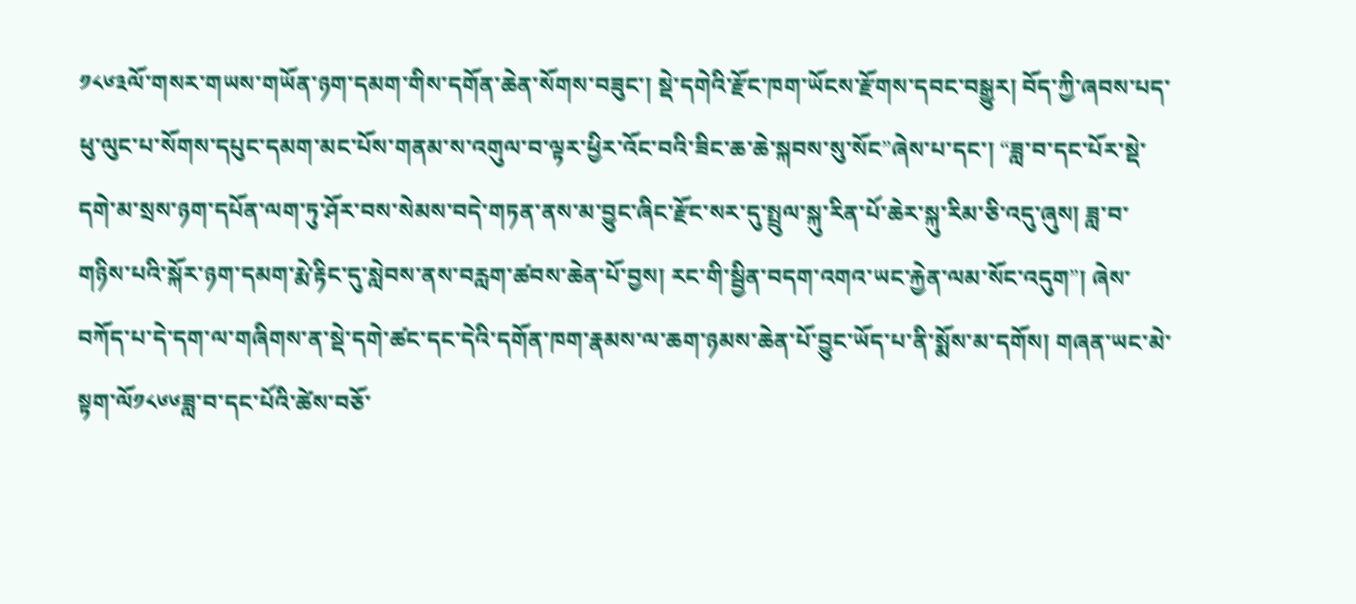༡༨༦༣ལོ་གསར་གཡས་གཡོན་ཉག་དམག་གིས་དགོན་ཆེན་སོགས་བཟུང་། སྡེ་དགེའི་རྫོང་ཁག་ཡོངས་རྫོགས་དབང་བསྒྱུར། བོད་ཀྱི་ཞབས་པད་ཕུ་ལུང་པ་སོགས་དཔུང་དམག་མང་པོས་གནམ་ས་འགུལ་བ་ལྟར་ཕྱིར་འོང་བའི་ཟིང་ཆ་ཆེ་སྐབས་སུ་སོང”ཞེས་པ་དང་། “ཟླ་བ་དང་པོར་སྡེ་དགེ་མ་སྲས་ཉག་དཔོན་ལག་ཏུ་ཤོར་བས་སེམས་བདེ་གཏན་ནས་མ་བྱུང་ཞིང་རྫོང་སར་དུ་སྤྲུལ་སྐུ་རིན་པོ་ཆེར་སྐུ་རིམ་ཅི་འདུ་ཞུས། ཟླ་བ་གཉིས་པའི་སྐོར་ཉག་དམག་རྨེ་རྟིང་དུ་སླེབས་ནས་བརླག་ཚབས་ཆེན་པོ་བྱས། རང་གི་སྦྱིན་བདག་འགའ་ཡང་རྐྱེན་ལམ་སོང་འདུག”། ཞེས་བཀོད་པ་དེ་དག་ལ་གཞིགས་ན་སྡེ་དགེ་ཚང་དང་དེའི་དགོན་ཁག་རྣམས་ལ་ཆག་ཉམས་ཆེན་པོ་བྱུང་ཡོད་པ་ནི་སྨོས་མ་དགོས། གཞན་ཡང་མེ་སྟག་ལོ༡༨༦༦ཟླ་བ་དང་པོའི་ཚེས་བཅོ་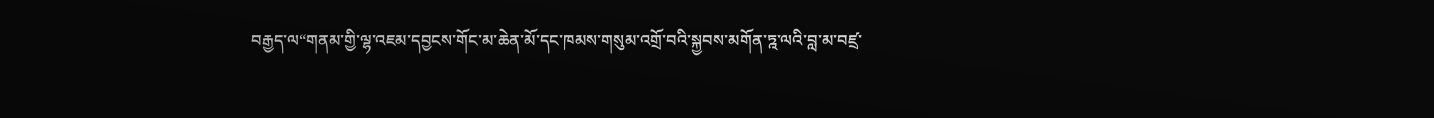བརྒྱད་ལ“གནམ་གྱི་ལྷ་འཇམ་དབྱངས་གོང་མ་ཆེན་མོ་དང་ཁམས་གསུམ་འགྲོ་བའི་སྐྱབས་མགོན་ཏྰ་ལའི་བླ་མ་བཛྲ་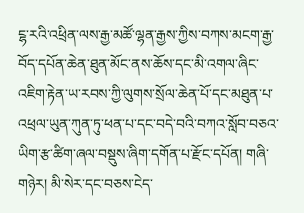ངྷ་རའི་འཕྲིན་ལས་རྒྱ་མཚོ་ལྷན་རྒྱས་ཀྱིས་བཀས་མངག་རྒྱ་བོད་དཔོན་ཆེན་ཐུན་མོང་ནས་ཆོས་དང་མི་འགལ་ཞིང་འཇིག་རྟེན་ཡ་རབས་ཀྱི་ལུགས་སྲོལ་ཆེན་པོ་དང་མཐུན་པ་འཕྲལ་ཡུན་ཀུན་ཏུ་ཕན་པ་དང་བདེ་བའི་བཀའ་སློབ་བཅའ་ཡིག་རྩ་ཚིག་ཞལ་བསྡུས་ཞིག་དགོན་པ་རྫོང་དཔོན། གཞི་གཉེར། མི་སེར་དང་བཅས་ངེད་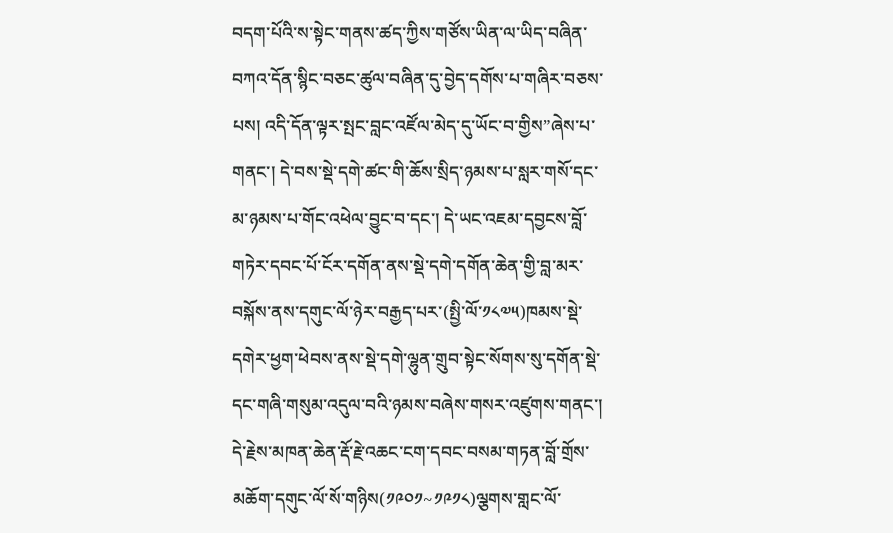བདག་པོའི་ས་སྟེང་གནས་ཚད་ཀྱིས་གཙོས་ཡིན་ལ་ཡིད་བཞིན་བཀའ་དོན་སྙིང་བཅང་ཚུལ་བཞིན་དུ་བྱེད་དགོས་པ་གཞིར་བཅས་པས། འདི་དོན་ལྟར་སྤང་བླང་འཛོལ་མེད་དུ་ཡོང་བ་གྱིས”ཞེས་པ་གནང་། དེ་བས་སྡེ་དགེ་ཚང་གི་ཆོས་སྲིད་ཉམས་པ་སླར་གསོ་དང་མ་ཉམས་པ་གོང་འཕེལ་བྱུང་བ་དང་། དེ་ཡང་འཇམ་དབྱངས་བློ་གཏེར་དབང་པོ་ངོར་དགོན་ནས་སྡེ་དགེ་དགོན་ཆེན་གྱི་བླ་མར་བསྐོས་ནས་དགུང་ལོ་ཉེར་བརྒྱད་པར་(སྤྱི་ལོ་༡༨༧༥)ཁམས་སྡེ་དགེར་ཕྱག་ཕེབས་ནས་སྡེ་དགེ་ལྷུན་གྲུབ་སྟེང་སོགས་སུ་དགོན་སྡེ་དང་གཞི་གསུམ་འདུལ་བའི་ཉམས་བཞེས་གསར་འཛུགས་གནང་། དེ་རྗེས་མཁན་ཆེན་རྡོ་རྗེ་འཆང་ངག་དབང་བསམ་གཏན་བློ་གྲོས་མཆོག་དགུང་ལོ་སོ་གཉིས(༡༩༠༡~༡༩༡༨)ལྕགས་གླང་ལོ་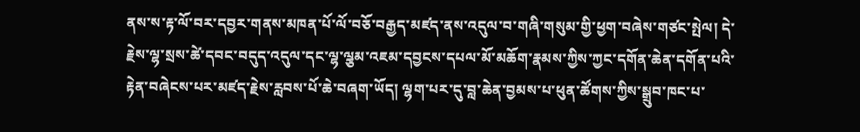ནས་ས་རྟ་ལོ་བར་དབྱར་གནས་མཁན་པོ་ལོ་བཅོ་བརྒྱད་མཛད་ནས་འདུལ་བ་གཞི་གསུམ་གྱི་ཕྱག་བཞེས་གཙང་སྤེལ། དེ་རྗེས་ལྷ་སྲས་ཚེ་དབང་བདུད་འདུལ་དང་ལྷ་ལྕམ་འཇམ་དབྱངས་དཔལ་མོ་མཆོག་རྣམས་ཀྱིས་ཀྱང་དགོན་ཆེན་དགོན་པའི་རྟེན་བཞེངས་པར་མཛད་རྗེས་རླབས་པོ་ཆེ་བཞག་ཡོད། ལྷག་པར་དུ་བླ་ཆེན་བྱམས་པ་ཕུན་ཚོགས་ཀྱིས་སྒྲུབ་ཁང་པ་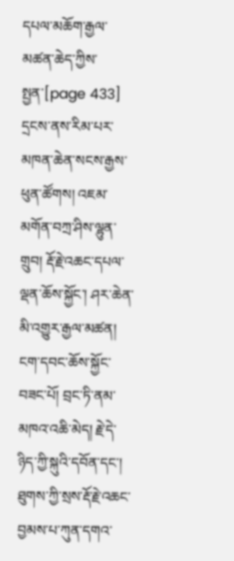དཔལ་མཆོག་རྒྱལ་མཚན་ཆེད་ཀྱིས་སྤྱན་[page 433] དྲངས་ནས་རིམ་པར་མཁན་ཆེན་སངས་རྒྱས་ཕུན་ཚོགས། འཇམ་མགོན་བཀྲ་ཤིས་ལྷུན་གྲུབ། རྡོ་རྗེ་འཆང་དཔལ་ལྡན་ཆོས་སྐྱོང་། ཤར་ཆེན་མི་འགྱུར་རྒྱལ་མཚན། ངག་དབང་ཆོས་སྐྱོང་བཟང་པོ། བྲང་ཏི་ནམ་མཁའ་འཆི་མེད། རྗེ་དེ་ཉིད་ཀྱི་སྐུའི་དབོན་དང་། ཐུགས་ཀྱི་སྲས་རྡོ་རྗེ་འཆང་བྱམས་པ་ཀུན་དགའ་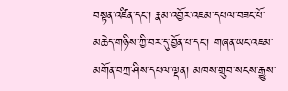བསྟན་འཛིན་དང་། རྣམ་འབྱོར་འཇམ་དཔལ་བཟང་པོ་མཆེད་གཉིས་ཀྱི་བར་དུ་བྱོན་པ་དང་། གཞན་ཡང་འཇམ་མགོན་བཀྲ་ཤིས་དཔལ་ལྡན། མཁས་གྲུབ་སངས་རྒྱུས་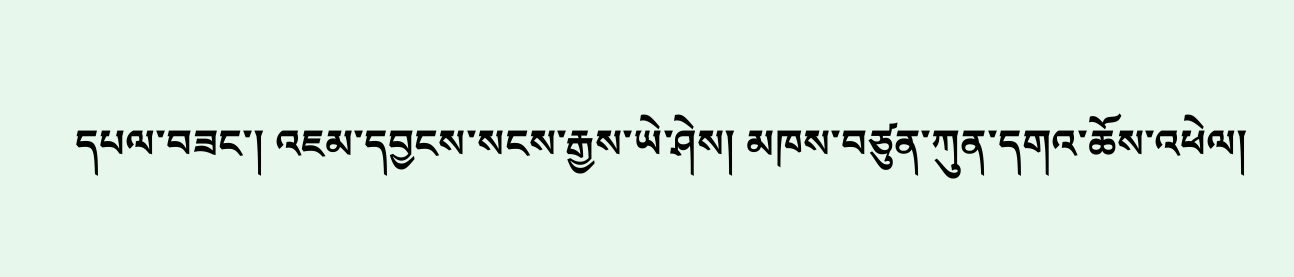དཔལ་བཟང་། འཇམ་དབྱངས་སངས་རྒྱས་ཡེ་ཤེས། མཁས་བཙུན་ཀུན་དགའ་ཆོས་འཕེལ།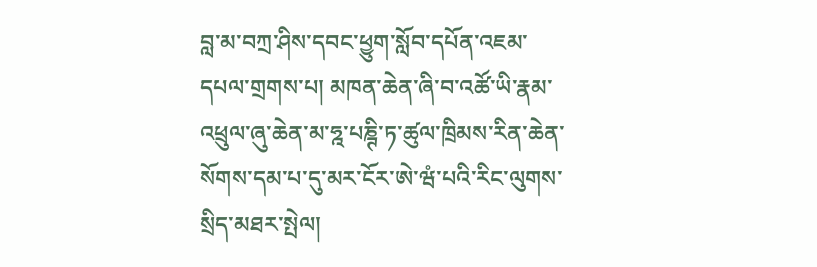བླ་མ་བཀྲ་ཤིས་དབང་ཕྱུག་སློབ་དཔོན་འཇམ་དཔལ་གྲགས་པ། མཁན་ཆེན་ཞི་བ་འཚོ་ཡི་རྣམ་འཕྲུལ་ཞུ་ཆེན་མ་ཧྰ་པཎྚི་ཏ་ཚུལ་ཁྲིམས་རིན་ཆེན་སོགས་དམ་པ་དུ་མར་ངོར་ཨེ་ཝཾ་པའི་རིང་ལུགས་སྲིད་མཐར་སྤེལ།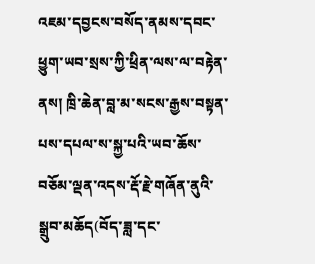འཇམ་དབྱངས་བསོད་ནམས་དབང་ཕྱུག་ཡབ་སྲས་ཀྱི་ཕྲིན་ལས་ལ་བརྟེན་ནས། ཁྲི་ཆེན་བླ་མ་སངས་རྒྱས་བསྟན་པས་དཔལ་ས་སྐྱ་པའི་ཡབ་ཆོས་བཅོམ་ལྡན་འདས་རྡོ་རྗེ་གཞོན་ནུའི་སྒྲུབ་མཆོད(བོད་ཟླ་དང་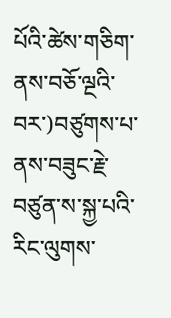པོའི་ཚེས་གཅིག་ནས་བཅོ་ལྔའི་བར་)བཙུགས་པ་ནས་བཟུང་རྗེ་བཙུན་ས་སྐྱ་པའི་རིང་ལུགས་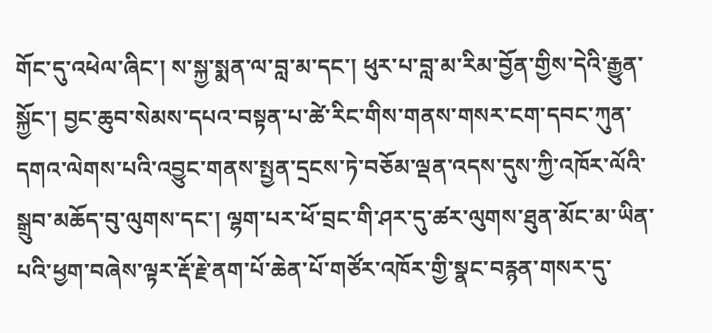གོང་དུ་འཕེལ་ཞིང་། ས་སྐྱ་སྨན་ལ་བླ་མ་དང་། ཕུར་པ་བླ་མ་རིམ་བྱོན་གྱིས་དེའི་རྒྱུན་སྐྱོང་། བྱང་ཆུབ་སེམས་དཔའ་བསྟན་པ་ཚེ་རིང་གིས་གནས་གསར་ངག་དབང་ཀུན་དགའ་ལེགས་པའི་འབྱུང་གནས་སྤྱན་དྲངས་ཏེ་བཅོམ་ལྡན་འདས་དུས་ཀྱི་འཁོར་ལོའི་སྒྲུབ་མཆོད་བུ་ལུགས་དང་། ལྷག་པར་ཕོ་བྲང་གི་ཤར་དུ་ཚར་ལུགས་ཐུན་མོང་མ་ཡིན་པའི་ཕྱག་བཞེས་ལྟར་རྡོ་རྗེ་ནག་པོ་ཆེན་པོ་གཙོར་འཁོར་གྱི་སྣང་བརྙན་གསར་དུ་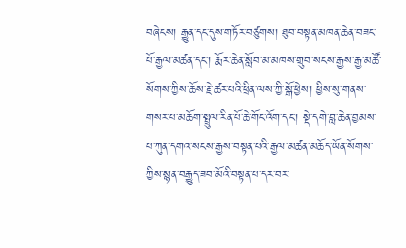བཞེངས། རྒྱུན་དང་དུས་གཏོར་བཙུགས། ཐུབ་བསྟན་མཁན་ཆེན་བཟང་པོ་རྒྱལ་མཚན་དང་། རྨོར་ཆེན་སློབ་མ་མཁས་གྲུབ་སངས་རྒྱས་རྒྱ་མཚོ་སོགས་ཀྱིས་ཆོས་རྗེ་ཚར་པའི་ཕྲིན་ལས་ཀྱི་སྒོ་ཕྱེས། ཕྱིས་སུ་གནས་གསར་པ་མཆོག་སྤྲུལ་རིན་པོ་ཆེ་གོང་འོག་དང་། སྡེ་དགེ་བླ་ཆེན་བྱམས་པ་ཀུན་དགའ་སངས་རྒྱས་བསྟན་པའི་རྒྱལ་མཚན་མཆོད་ཡོན་སོགས་ཀྱིས་སྙན་བརྒྱུད་ཟབ་མོའི་བསྟན་པ་དར་བར་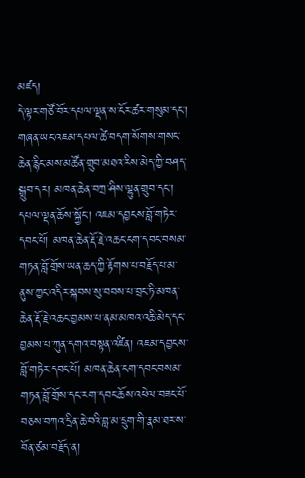མཛད།
དེ་ལྟར་གཙོ་བོར་དཔལ་ལྡན་ས་ངོར་ཚར་གསུམ་དང་། གཞན་ཡང་འཇམ་དཔལ་ཚེ་བདག་སོགས་གསང་ཆེན་རྙིང་མས་མཚོན་གྲུབ་མཐའ་རིས་མེད་ཀྱི་བཤད་སྒྲུབ་དར། མཁན་ཆེན་བཀྲ་ཤིས་ལྷུན་གྲུབ་དང་། དཔལ་ལྡན་ཆོས་སྐྱོང་། འཇམ་དབྱངས་བློ་གཏེར་དབང་པོ། མཁན་ཆེན་རྡོ་རྗེ་འཆང་ངག་དབང་བསམ་གཏན་བློ་གྲོས་ཡན་ཆད་ཀྱི་རྟོགས་པ་བརྗོད་པ་མ་ནུས་ཀྱང་འདིར་སྐབས་སུ་བབས་པ་བྲང་ཏི་མཁན་ཆེན་རྡོ་རྗེ་འཆང་བྱམས་པ་ནམ་མཁའ་འཆི་མེད་དང་བྱམས་པ་ཀུན་དགའ་བསྟན་འཛིན། འཇམ་དབྱངས་བློ་གཏེར་དབང་པོ། མཁན་ཆེན་ངག་དབང་བསམ་གཏན་བློ་གྲོས་དང་རག་དབང་ཆོས་འཕེལ་བཟང་པོ་བཅས་བཀའ་དྲིན་ཆེ་བའི་བླ་མ་དྲུག་གི་རྣམ་ཐར་ས་བོན་ཙམ་བརྗོད་ན།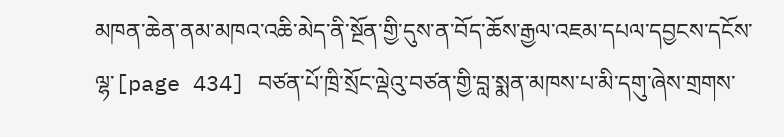མཁན་ཆེན་ནམ་མཁའ་འཆི་མེད་ནི་སྔོན་གྱི་དུས་ན་བོད་ཆོས་རྒྱལ་འཇམ་དཔལ་དབྱངས་དངོས་ལྷ་[page 434] བཙན་པོ་ཁྲི་སྲོང་ལྡེའུ་བཙན་གྱི་བླ་སྨན་མཁས་པ་མི་དགུ་ཞེས་གྲགས་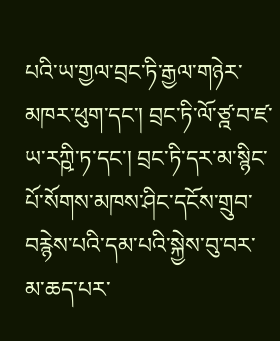པའི་ཡ་གྱལ་བྲང་ཏི་རྒྱལ་གཉེར་མཁར་ཕུག་དང་། བྲང་ཏི་ལོ་ཙྰ་བ་ཛ་ཡ་རཀྵི་ཏ་དང་། བྲང་ཏི་དར་མ་སྙིང་པོ་སོགས་མཁས་ཤིང་དངོས་གྲུབ་བརྙེས་པའི་དམ་པའི་སྐྱེས་བུ་བར་མ་ཆད་པར་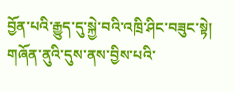བྱོན་པའི་རྒྱུད་དུ་སྐྱེ་བའི་འཁྲི་ཤིང་བཟུང་སྟེ། གཞོན་ནུའི་དུས་ནས་བྱིས་པའི་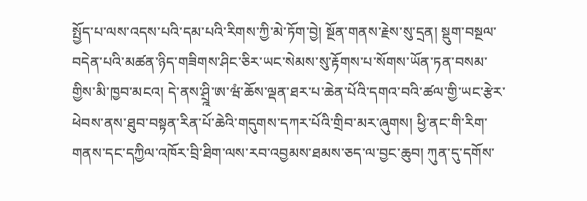སྤྱོད་པ་ལས་འདས་པའི་དམ་པའི་རིགས་ཀྱི་མེ་ཏོག་བྱེ། སྔོན་གནས་རྗེས་སུ་དྲན། སྡུག་བསྔལ་བདེན་པའི་མཚན་ཉིད་གཟིགས་ཤིང་ཅིར་ཡང་སེམས་སུ་རྟོགས་པ་སོགས་ཡོན་ཏན་བསམ་གྱིས་མི་ཁྱབ་མངའ། དེ་ནས་ཤྲྰི་ཨ་ཝཾ་ཆོས་ལྡན་ཐར་པ་ཆེན་པོའི་དགའ་བའི་ཚལ་གྱི་ཡང་རྩེར་ཕེབས་ནས་ཐུབ་བསྟན་རིན་པོ་ཆེའི་གདུགས་དཀར་པོའི་གྲིབ་མར་ཞུགས། ཕྱི་ནང་གི་རིག་གནས་དང་དཀྱིལ་འཁོར་བྲི་ཐིག་ལས་རབ་འབྱམས་ཐམས་ཅད་ལ་བྱང་ཆུབ། ཀུན་དུ་དགོས་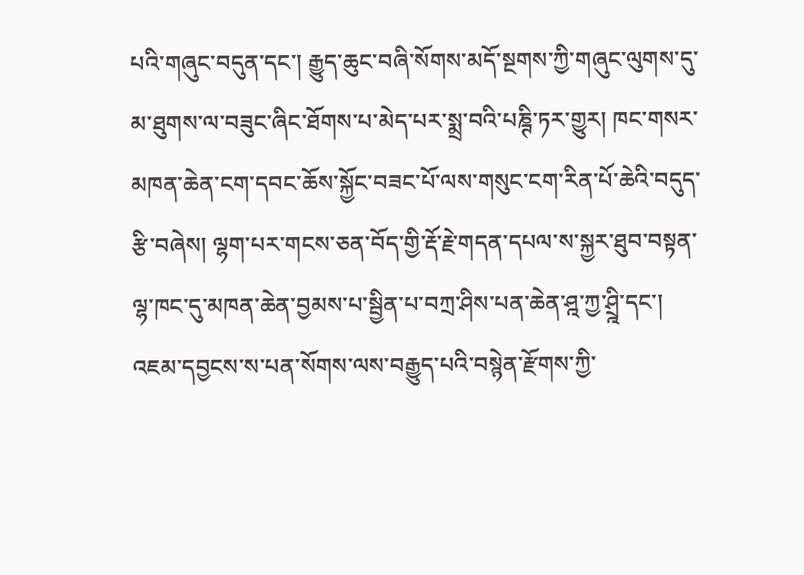པའི་གཞུང་བདུན་དང་། རྒྱུད་ཆུང་བཞི་སོགས་མདོ་སྔགས་ཀྱི་གཞུང་ལུགས་དུ་མ་ཐུགས་ལ་བཟུང་ཞིང་ཐོགས་པ་མེད་པར་སྨྲ་བའི་པཎྚི་ཏར་གྱུར། ཁང་གསར་མཁན་ཆེན་ངག་དབང་ཆོས་སྐྱོང་བཟང་པོ་ལས་གསུང་ངག་རིན་པོ་ཆེའི་བདུད་རྩི་བཞེས། ལྷག་པར་གངས་ཅན་བོད་གྱི་རྡོ་རྗེ་གདན་དཔལ་ས་སྐྱར་ཐུབ་བསྟན་ལྷ་ཁང་དུ་མཁན་ཆེན་བྱམས་པ་སྦྱིན་པ་བཀྲ་ཤིས་པན་ཆེན་ཤྰ་ཀྱ་ཤྲྰི་དང་། འཇམ་དབྱངས་ས་པན་སོགས་ལས་བརྒྱུད་པའི་བསྙེན་རྫོགས་ཀྱི་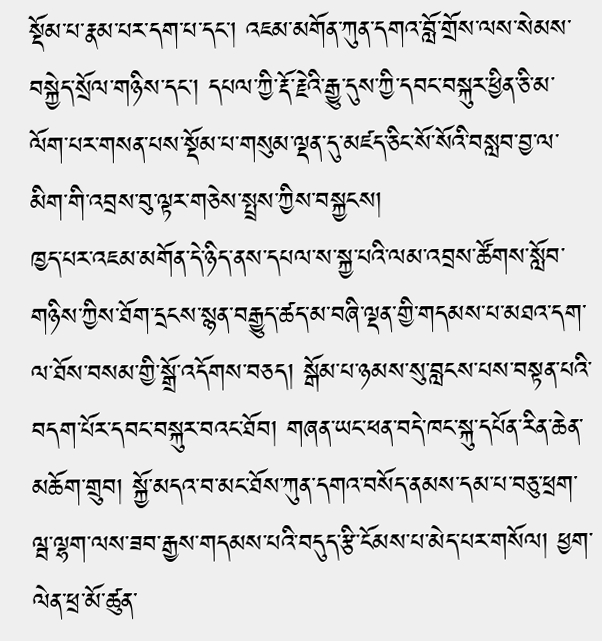སྡོམ་པ་རྣམ་པར་དག་པ་དང་། འཇམ་མགོན་ཀུན་དགའ་བློ་གྲོས་ལས་སེམས་བསྐྱེད་སྲོལ་གཉིས་དང་། དཔལ་ཀྱི་རྡོ་རྗེའི་རྒྱུ་དུས་ཀྱི་དབང་བསྐུར་ཕྱིན་ཅི་མ་ལོག་པར་གསན་པས་སྡོམ་པ་གསུམ་ལྡན་དུ་མཛད་ཅིང་སོ་སོའི་བསླབ་བྱ་ལ་མིག་གི་འབྲས་བུ་ལྟར་གཅེས་སྤྲས་ཀྱིས་བསྐྱངས།
ཁྱད་པར་འཇམ་མགོན་དེ་ཉིད་ནས་དཔལ་ས་སྐྱ་པའི་ལམ་འབྲས་ཚོགས་སློབ་གཉིས་ཀྱིས་ཐོག་དྲངས་སྙན་བརྒྱུད་ཚད་མ་བཞི་ལྡན་གྱི་གདམས་པ་མཐའ་དག་ལ་ཐོས་བསམ་གྱི་སྒྲོ་འདོགས་བཅད། སྒོམ་པ་ཉམས་སུ་བླངས་པས་བསྟན་པའི་བདག་པོར་དབང་བསྐུར་བའང་ཐོབ། གཞན་ཡང་ཕན་བདེ་ཁང་སྐུ་དཔོན་རིན་ཆེན་མཆོག་གྲུབ། སྐྱོ་མདའ་བ་མང་ཐོས་ཀུན་དགའ་བསོད་ནམས་དམ་པ་བཅུ་ཕྲག་ལྦ་ལྷག་ལས་ཟབ་རྒྱས་གདམས་པའི་བདུད་རྩི་ངོམས་པ་མེད་པར་གསོལ། ཕྱག་ལེན་ཕྲ་མོ་ཚུན་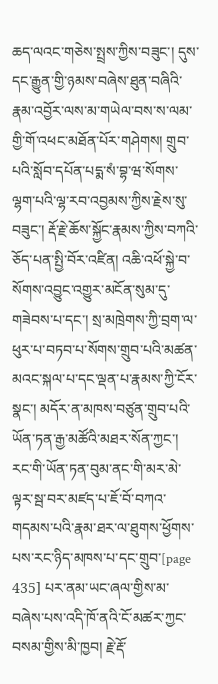ཆད་ལའང་གཅེས་སྤྲས་ཀྱིས་བཟུང་། དུས་དང་རྒྱུན་གྱི་ཉམས་བཞེས་ཐུན་བཞིའི་རྣམ་འབྱོར་ལས་མ་གཡེལ་བས་ས་ལམ་གྱི་གོ་འཕང་མཐོན་པོར་གཤེགས། གྲུབ་པའི་སློབ་དཔོན་པདྨ་སཾ་བྷ་ཝ་སོགས་ལྷག་པའི་ལྷ་རབ་འབྱམས་ཀྱིས་རྗེས་སུ་བཟུང་། རྡོ་རྗེ་ཆོས་སྐྱོང་རྣམས་ཀྱིས་བཀའི་ཅོད་པན་སྤྱི་བོར་འཛིན། འཆི་འཕོ་སྐྱེ་བ་སོགས་འབྱུང་འགྱུར་མངོན་སུམ་དུ་གཟེབས་པ་དང་། སྲ་མཁྲེགས་ཀྱི་བྲག་ལ་ཕུར་པ་བཏབ་པ་སོགས་གྲུབ་པའི་མཚན་མའང་སྐལ་པ་དང་ལྡན་པ་རྣམས་ཀྱི་ངོར་སྣང་། མདོར་ན་མཁས་བཙུན་གྲུབ་པའི་ཡོན་ཏན་རྒྱ་མཚོའི་མཐར་སོན་ཀྱང་། རང་གི་ཡོན་ཏན་བུམ་ནང་གི་མར་མེ་ལྟར་སྦ་བར་མཛད་པ་ཇོ་བོ་བཀའ་གདམས་པའི་རྣམ་ཐར་ལ་ཐུགས་ཕྱོགས་པས་རང་ཉིད་མཁས་པ་དང་གྲུབ་[page 435] པར་ནམ་ཡང་ཞལ་གྱིས་མ་བཞེས་པས་འདི་ཁོ་ནའི་ངོ་མཚར་ཀྱང་བསམ་གྱིས་མི་ཁྱབ། རྗེ་རྡོ་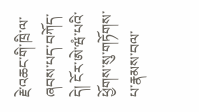རྗེ་འཆང་གི་ཁྲི་ལ་ཞབས་པད་བཀོད་དེ། ངོར་ཨེ་ཝཾ་པའི་ཕྱོགས་སུ་གཏོགས་པ་རྣམས་བལ་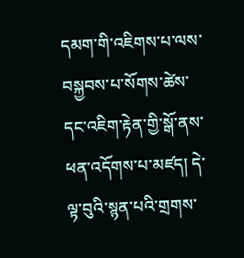དམག་གི་འཇིགས་པ་ལས་བསྐྱབས་པ་སོགས་ཚེས་དང་འཇིག་རྟེན་གྱི་སྒོ་ནས་ཕན་འདོགས་པ་མཛད། དེ་ལྟ་བུའི་སྙན་པའི་གྲགས་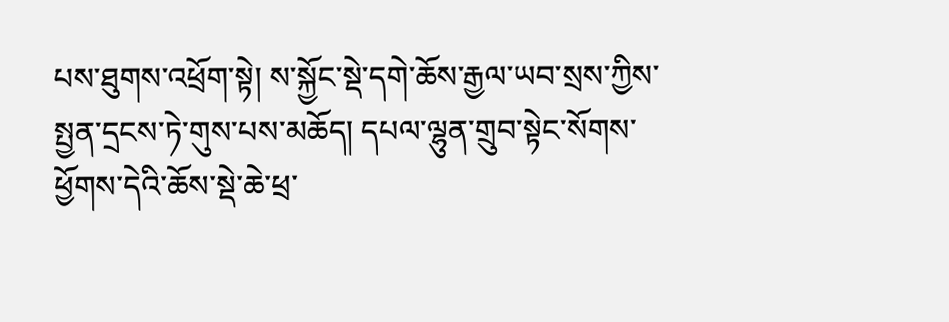པས་ཐུགས་འཕྲོག་སྟེ། ས་སྐྱོང་སྡེ་དགེ་ཆོས་རྒྱལ་ཡབ་སྲས་ཀྱིས་སྤྱན་དྲངས་ཏེ་གུས་པས་མཆོད། དཔལ་ལྷུན་གྲུབ་སྟེང་སོགས་ཕྱོགས་དེའི་ཆོས་སྡེ་ཆེ་ཕྲ་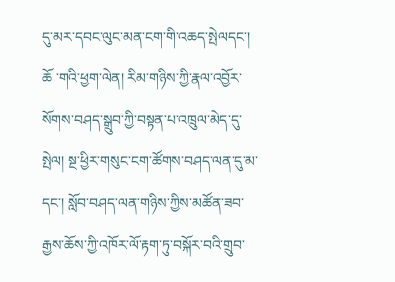དུ་མར་དབང་ལུང་མན་ངག་གི་འཆད་སྤེལདང་། ཆོ ་གའི་ཕྱག་ལེན། རིམ་གཉིས་ཀྱི་རྣལ་འབྱོར་སོགས་བཤད་སྒྲུབ་ཀྱི་བསྟན་པ་འཁྲུལ་མེད་དུ་སྤེལ། སྔ་ཕྱིར་གསུང་ངག་ཚོགས་བཤད་ལན་དུ་མ་དང་། སློབ་བཤད་ལན་གཉིས་ཀྱིས་མཚོན་ཟབ་རྒྱས་ཆོས་ཀྱི་འཁོར་ལོ་རྟག་ཏུ་བསྐོར་བའི་གྲུབ་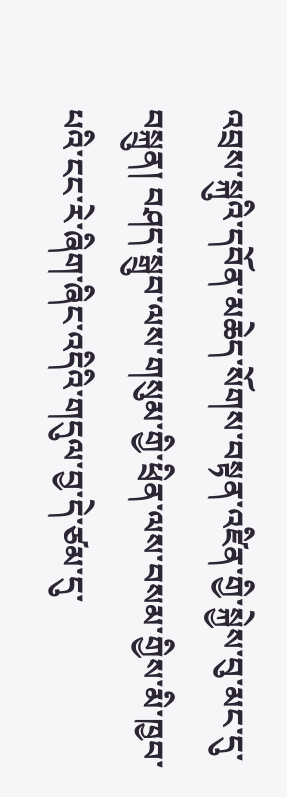འབྲས་སྐུའི་དབོན་མཆེད་སོགས་བསྟན་འཛིན་གྱི་སྐྱེས་བུ་མང་དུ་བསྐྲུན། བཤད་སྒྲུབ་ལས་གསུམ་གྱི་ཕྲིན་ལས་བསམ་གྱིས་མི་ཁྱབ་པའི་ངང་རེ་ཞིག་ཞིང་འདིའི་གདུལ་བྱ་དེ་ཙམ་དུ་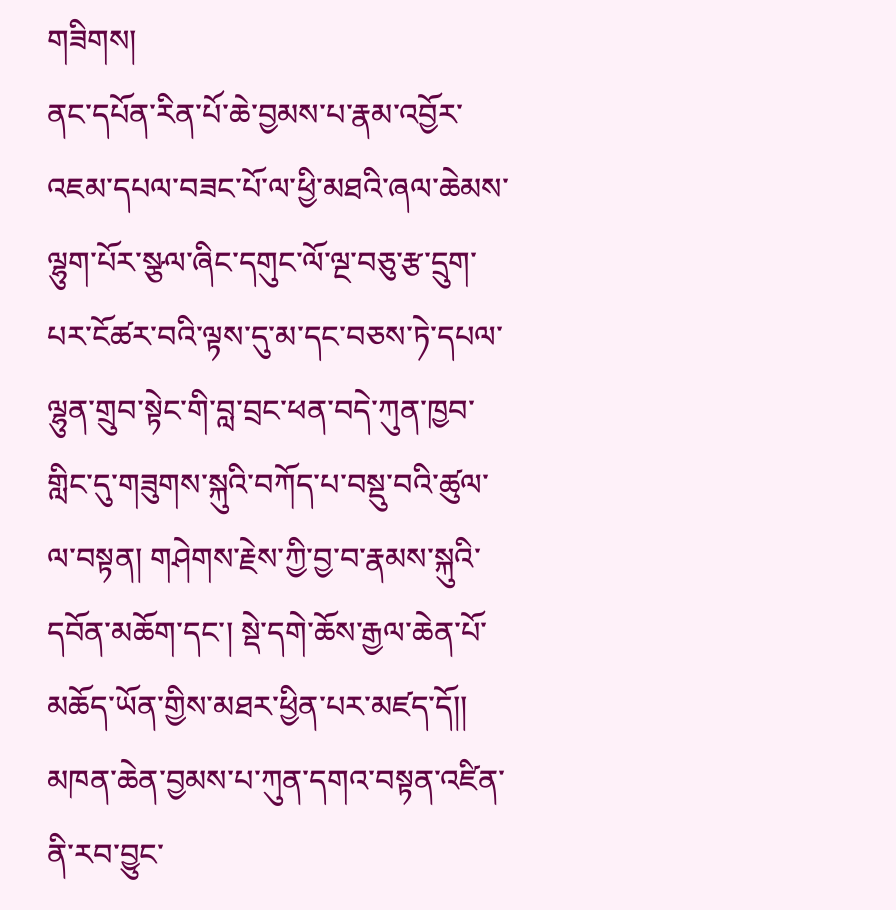གཟིགས།
ནང་དཔོན་རིན་པོ་ཆེ་བྱམས་པ་རྣམ་འབྱོར་འཇམ་དཔལ་བཟང་པོ་ལ་ཕྱི་མཐའི་ཞལ་ཆེམས་ལྷུག་པོར་སྩལ་ཞིང་དགུང་ལོ་ལྔ་བཅུ་རྩ་དྲུག་པར་ངོཚར་བའི་ལྟས་དུ་མ་དང་བཅས་ཏེ་དཔལ་ལྷུན་གྲུབ་སྟེང་གི་བླ་བྲང་ཕན་བདེ་ཀུན་ཁྱབ་གླིང་དུ་གཟུགས་སྐུའི་བཀོད་པ་བསྡུ་བའི་ཚུལ་ལ་བསྟན། གཤེགས་རྗེས་ཀྱི་བྱ་བ་རྣམས་སྐུའི་དབོན་མཆོག་དང་། སྡེ་དགེ་ཆོས་རྒྱལ་ཆེན་པོ་མཆོད་ཡོན་གྱིས་མཐར་ཕྱིན་པར་མཛད་དོ།།
མཁན་ཆེན་བྱམས་པ་ཀུན་དགའ་བསྟན་འཛིན་ནི་རབ་བྱུང་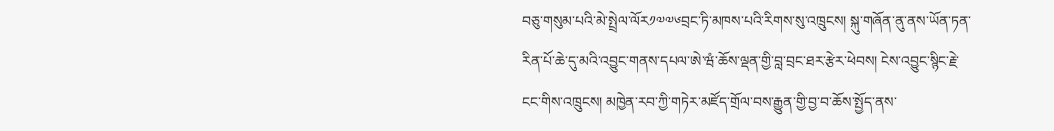བཅུ་གསུམ་པའི་མེ་སྤྲེལ་ལོར༡༧༧༦བྲང་ཏི་མཁས་པའི་རིགས་སུ་འཁྲུངས། སྐུ་གཞོན་ནུ་ནས་ཡོན་ཏན་རིན་པོ་ཆེ་དུ་མའི་འབྱུང་གནས་དཔལ་ཨེ་ཝཾ་ཆོས་ལྡན་གྱི་བླ་བྲང་ཐར་རྩེར་ཕེབས། ངེས་འབྱུང་སྙིང་རྗེ་ངང་གིས་འཁྲུངས། མཁྱེན་རབ་ཀྱི་གཏེར་མཛོད་གྲོལ་བས་རྒྱུན་གྱི་བྱ་བ་ཆོས་སྤྱོད་ནས་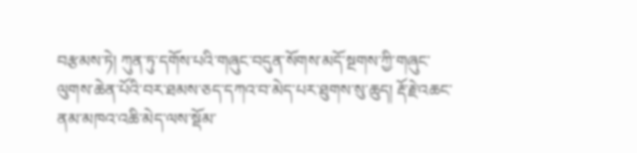བརྩམས་ཏེ། ཀུན་ཏུ་དགོས་པའི་གཞུང་བདུན་སོགས་མདོ་སྔགས་ཀྱི་གཞུང་ལུགས་ཆེན་པོའི་བར་ཐམས་ཅད་དཀའ་བ་མེད་པར་ཐུགས་སུ་ཆུད། རྡོ་རྗེ་འཆང་ནམ་མཁའ་འཆི་མེད་ལས་སྡོམ་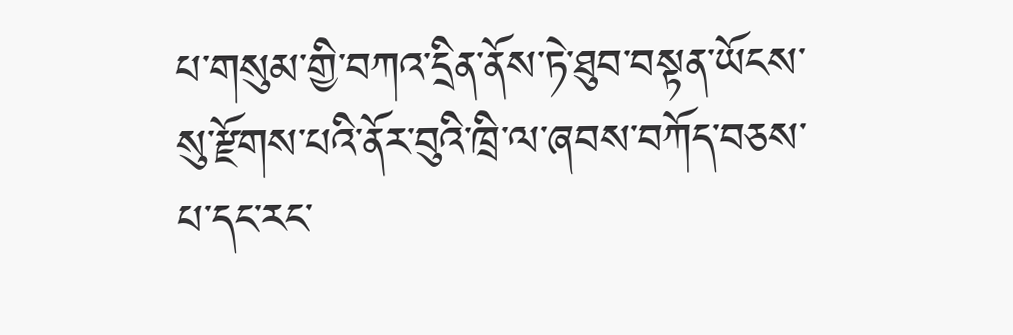པ་གསུམ་གྱི་བཀའ་དྲིན་ནོས་ཏེ་ཐུབ་བསྟན་ཡོངས་སུ་རྫོགས་པའི་ནོར་བུའི་ཁྲི་ལ་ཞབས་བཀོད་བཅས་པ་དང་རང་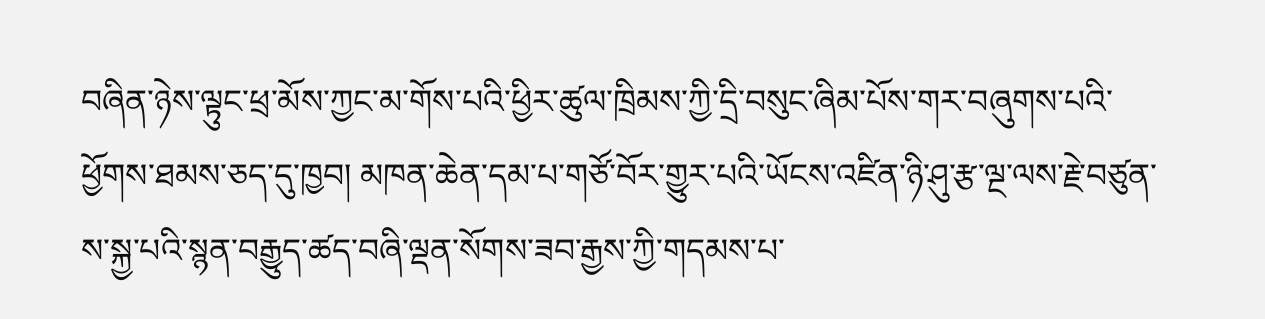བཞིན་ཉེས་ལྟུང་ཕྲ་མོས་ཀྱང་མ་གོས་པའི་ཕྱིར་ཚུལ་ཁྲིམས་ཀྱི་དྲི་བསུང་ཞིམ་པོས་གར་བཞུགས་པའི་ཕྱོགས་ཐམས་ཅད་དུ་ཁྱབ། མཁན་ཆེན་དམ་པ་གཙོ་བོར་གྱུར་པའི་ཡོངས་འཛིན་ཉི་ཤུ་རྩ་ལྔ་ལས་རྗེ་བཙུན་ས་སྐྱ་པའི་སྙན་བརྒྱུད་ཚད་བཞི་ལྡན་སོགས་ཟབ་རྒྱས་ཀྱི་གདམས་པ་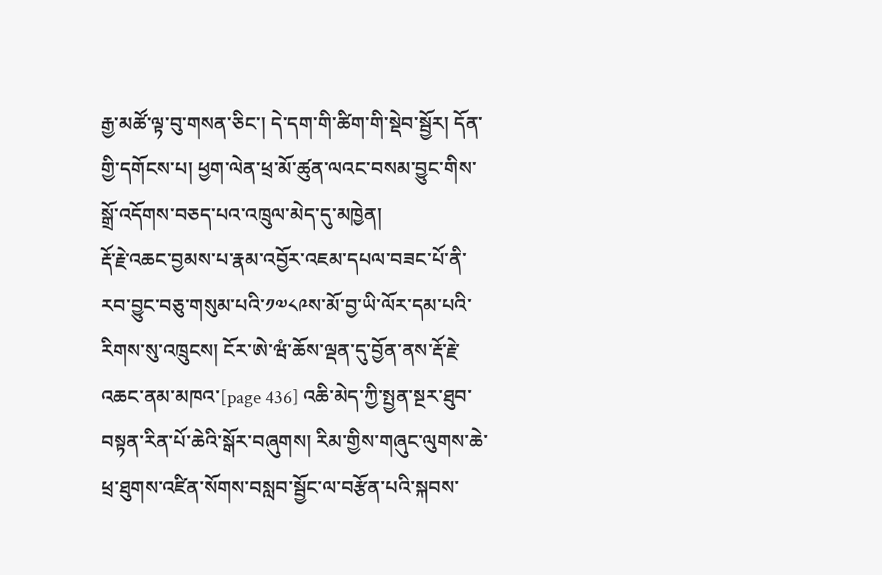རྒྱ་མཚོ་ལྟ་བུ་གསན་ཅིང་། དེ་དག་གི་ཚིག་གི་སྡེབ་སྦྱོར། དོན་གྱི་དགོངས་པ། ཕྱག་ལེན་ཕྲ་མོ་ཚུན་ལའང་བསམ་བྱུང་གིས་སྒྲོ་འདོགས་བཅད་པའ་འཁྲུལ་མེད་དུ་མཁྱེན།
རྡོ་རྗེ་འཆང་བྱམས་པ་རྣམ་འབྱོར་འཇམ་དཔལ་བཟང་པོ་ནི་རབ་བྱུང་བཅུ་གསུམ་པའི་༡༧༨༩ས་མོ་བྱ་ཡི་ལོར་དམ་པའི་རིགས་སུ་འཁྲུངས། ངོར་ཨེ་ཝཾ་ཆོས་ལྡན་དུ་བྱོན་ནས་རྡོ་རྗེ་འཆང་ནམ་མཁའ་[page 436] འཆི་མེད་ཀྱི་སྤྱན་སྔར་ཐུབ་བསྟན་རིན་པོ་ཆེའི་སྒོར་བཞུགས། རིམ་གྱིས་གཞུང་ལུགས་ཆེ་ཕྲ་ཐུགས་འཛིན་སོགས་བསླབ་སྦྱོང་ལ་བརྩོན་པའི་སྐབས་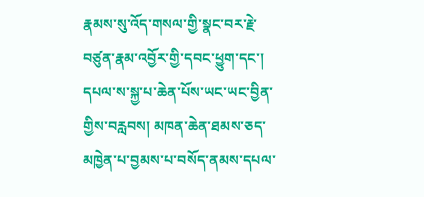རྣམས་སུ་འོད་གསལ་གྱི་སྣང་བར་རྗེ་བཙུན་རྣམ་འབྱོར་གྱི་དབང་ཕྱུག་དང་། དཔལ་ས་སྐྱ་པ་ཆེན་པོས་ཡང་ཡང་བྱིན་གྱིས་བརླབས། མཁན་ཆེན་ཐམས་ཅད་མཁྱེན་པ་བྱམས་པ་བསོད་ནམས་དཔལ་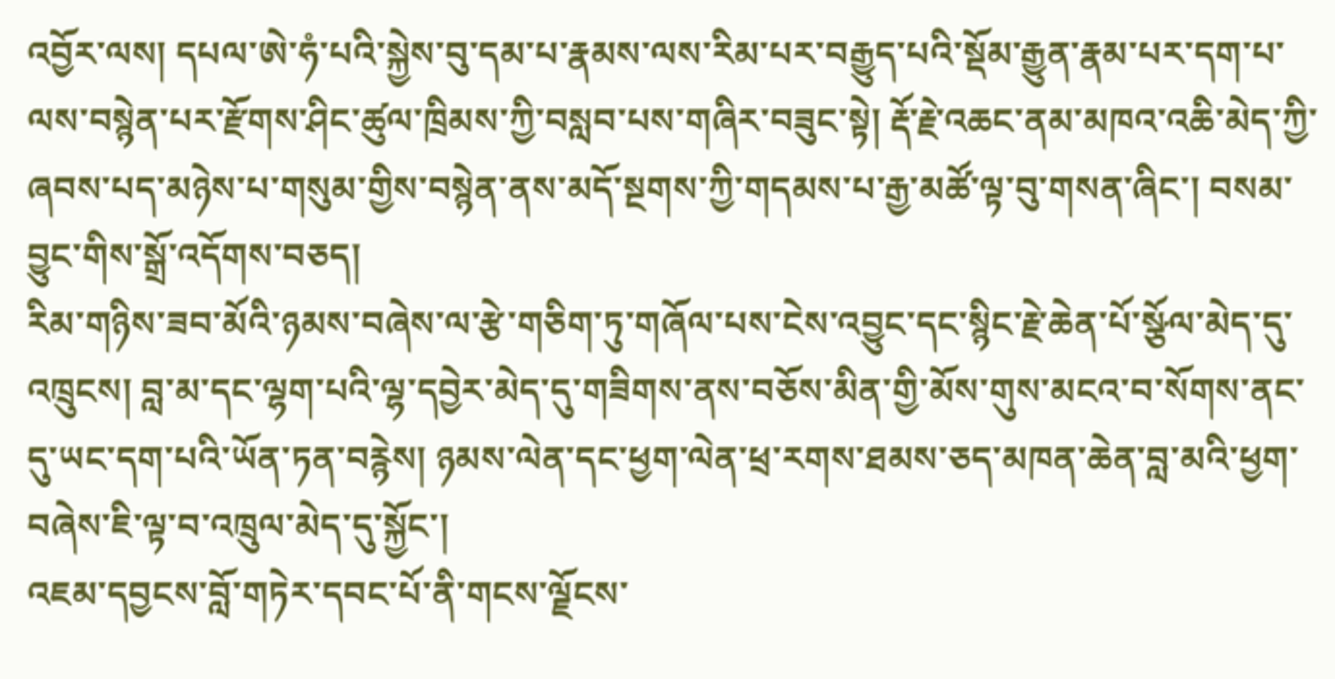འབྱོར་ལས། དཔལ་ཨེ་ཧཾ་པའི་སྐྱེས་བུ་དམ་པ་རྣམས་ལས་རིམ་པར་བརྒྱུད་པའི་སྡོམ་རྒྱུན་རྣམ་པར་དག་པ་ལས་བསྙེན་པར་རྫོགས་ཤིང་ཚུལ་ཁྲིམས་ཀྱི་བསླབ་པས་གཞིར་བཟུང་སྟེ། རྡོ་རྗེ་འཆང་ནམ་མཁའ་འཆི་མེད་ཀྱི་ཞབས་པད་མཉེས་པ་གསུམ་གྱིས་བསྙེན་ནས་མདོ་སྔགས་ཀྱི་གདམས་པ་རྒྱ་མཚོ་ལྟ་བུ་གསན་ཞིང་། བསམ་བྱུང་གིས་སྒྲོ་འདོགས་བཅད།
རིམ་གཉིས་ཟབ་མོའི་ཉམས་བཞེས་ལ་རྩེ་གཅིག་ཏུ་གཞོལ་པས་ངེས་འབྱུང་དང་སྙིང་རྗེ་ཆེན་པོ་སྩོལ་མེད་དུ་འཁྲུངས། བླ་མ་དང་ལྷག་པའི་ལྷ་དབྱེར་མེད་དུ་གཟིགས་ནས་བཅོས་མིན་གྱི་མོས་གུས་མངའ་བ་སོགས་ནང་དུ་ཡང་དག་པའི་ཡོན་ཏན་བརྙེས། ཉམས་ལེན་དང་ཕྱག་ལེན་ཕྲ་རགས་ཐམས་ཅད་མཁན་ཆེན་བླ་མའི་ཕྱག་བཞེས་ཇི་ལྟ་བ་འཁྲུལ་མེད་དུ་སྐྱོང་།
འཇམ་དབྱངས་བློ་གཏེར་དབང་པོ་ནི་གངས་ལྗོངས་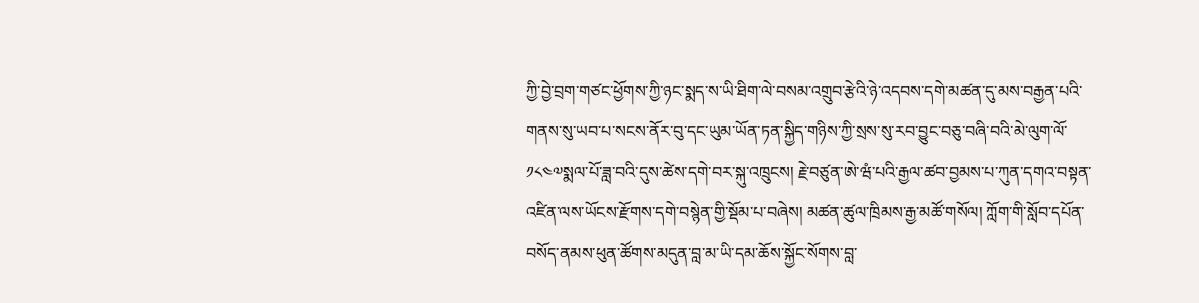ཀྱི་བྱེ་བྲག་གཙང་ཕྱོགས་ཀྱི་ཉང་སྨད་ས་ཡི་ཐིག་ལེ་བསམ་འགྲུབ་རྩེའི་ཉེ་འདབས་དགེ་མཚན་དུ་མས་བརྒྱན་པའི་གནས་སུ་ཡབ་པ་སངས་ནོར་བུ་དང་ཡུམ་ཡོན་ཏན་སྐྱིད་གཉིས་ཀྱི་སྲས་སུ་རབ་བྱུང་བཅུ་བཞི་བའི་མེ་ལུག་ལོ་༡༨༤༧སྨལ་པོ་ཟླ་བའི་དུས་ཚེས་དགེ་བར་སྐུ་འཁྲུངས། རྗེ་བཙུན་ཨེ་ཝཾ་པའི་རྒྱལ་ཚབ་བྱམས་པ་ཀུན་དགའ་བསྟན་འཛིན་ལས་ཡོངས་རྫོགས་དགེ་བསྙེན་གྱི་སྡོམ་པ་བཞེས། མཚན་ཚུལ་ཁྲིམས་རྒྱ་མཚོ་གསོལ། ཀློག་གི་སློབ་དཔོན་བསོད་ནམས་ཕུན་ཚོགས་མདུན་བླ་མ་ཡི་དམ་ཆོས་སྐྱོང་སོགས་བླ་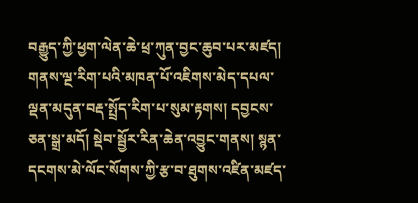བརྒྱུད་ཀྱི་ཕྱག་ལེན་ཆེ་ཕྲ་ཀུན་བྱང་ཆུབ་པར་མཛད། གནས་ལྔ་རིག་པའི་མཁན་པོ་འཇིགས་མེད་དཔལ་ལྡན་མདུན་བརྡ་སྤྲོད་རིག་པ་སུམ་རྟགས། དབྱངས་ཅན་སྒྲ་མདོ། སྡེབ་སྦྱོར་རིན་ཆེན་འབྱུང་གནས། སྙན་དངགས་མེ་ལོང་སོགས་ཀྱི་རྩ་བ་ཐུགས་འཛིན་མཛད་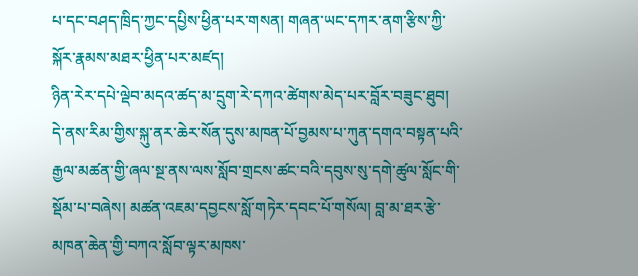པ་དང་བཤད་ཁྲིད་ཀྱང་དཔྱིས་ཕྱིན་པར་གསན། གཞན་ཡང་དཀར་ནག་རྩིས་ཀྱི་སྐོར་རྣམས་མཐར་ཕྱིན་པར་མཛད།
ཉིན་རེར་དཔེ་ལྡེབ་མདའ་ཚད་མ་དྲུག་རེ་དཀའ་ཚེགས་མེད་པར་བློར་བཟུང་ཐུབ། དེ་ནས་རིམ་གྱིས་སྐུ་ནར་ཆེར་སོན་དུས་མཁན་པོ་བྱམས་པ་ཀུན་དགའ་བསྟན་པའི་རྒྱལ་མཚན་གྱི་ཞལ་སྔ་ནས་ལས་སློབ་གྲངས་ཚང་བའི་དབུས་སུ་དགེ་ཚུལ་སློང་གི་སྡོམ་པ་བཞེས། མཚན་འཇམ་དབྱངས་སློ་གཏེར་དབང་པོ་གསོལ། བླ་མ་ཐར་རྩེ་མཁན་ཆེན་གྱི་བཀའ་སློབ་ལྟར་མཁས་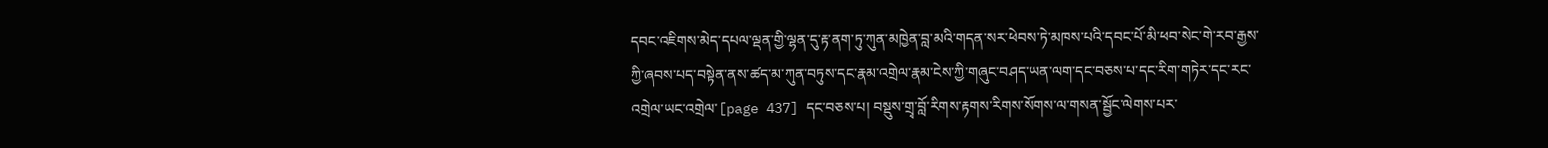དབང་འཇིགས་མེད་དཔལ་ལྡན་གྱི་ལྷན་དུ་རྟ་ནག་ཏུ་ཀུན་མཁྱེན་བླ་མའི་གདན་སར་ཕེབས་ཏེ་མཁས་པའི་དབང་པོ་མི་ཕབ་སེང་གེ་རབ་རྒྱས་ཀྱི་ཞབས་པད་བསྟེན་ནས་ཚད་མ་ཀུན་བཏུས་དང་རྣམ་འགྲེལ་རྣམ་ངེས་ཀྱི་གཞུང་བཤད་ཡན་ལག་དང་བཅས་པ་དང་རིག་གཏེར་དང་རང་འགྲེལ་ཡང་འགྲེལ་[page 437] དང་བཅས་པ། བསྡུས་གྲྭ་བློ་རིགས་རྟགས་རིགས་སོགས་ལ་གསན་སྦྱོང་ལེགས་པར་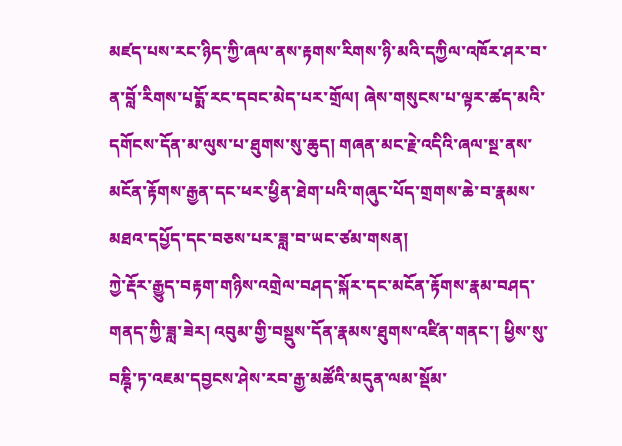མཛད་པས་རང་ཉིད་ཀྱི་ཞལ་ནས་རྟགས་རིགས་ཉི་མའི་དཀྱིལ་འཁོར་ཤར་བ་ན་བློ་རིགས་པདྨོ་རང་དབང་མེད་པར་གྲོལ། ཞེས་གསུངས་པ་ལྟར་ཚད་མའི་དགོངས་དོན་མ་ལུས་པ་ཐུགས་སུ་ཆུད། གཞན་མང་རྗེ་འདིའི་ཞལ་སྔ་ནས་མངོན་རྟོགས་རྒྱན་དང་ཕར་ཕྱིན་ཐེག་པའི་གཞུང་པོད་གྲགས་ཆེ་བ་རྣམས་མཐའ་དཔྱོད་དང་བཅས་པར་ཟླ་བ་ཡང་ཙམ་གསན།
ཀྱེ་རྡོར་རྒྱུད་བརྟག་གཉིས་འགྲེལ་བཤད་སྐོར་དང་མངོན་རྟོགས་རྣམ་བཤད་གནད་ཀྱི་ཟླ་ཟེར། འབུམ་གྱི་བསྡུས་དོན་རྣམས་ཐུགས་འཛིན་གནང་། ཕྱིས་སུ་བཎྚི་ཏ་འཇམ་དབྱངས་ཤེས་རབ་རྒྱ་མཚོའི་མདུན་ལམ་སྡོམ་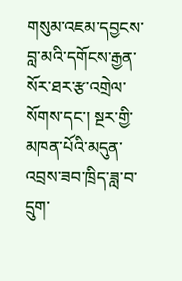གསུམ་འཇམ་དབྱངས་བླ་མའི་དགོངས་རྒྱན་སོར་ཐར་རྩ་འགྲེལ་སོགས་དང་། སྔར་གྱི་མཁན་པོའི་མདུན་འབྲས་ཟབ་ཁྲིད་ཟླ་བ་དྲུག་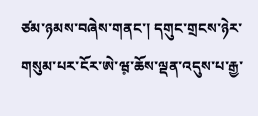ཙམ་ཉམས་བཞེས་གནང་། དགུང་གྲངས་ཉེར་གསུམ་པར་ངོར་ཨེ་ཝ༷་ཆོས་ལྡན་འདུས་པ་རྒྱ་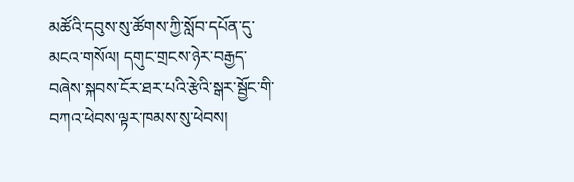མཚོའི་དབུས་སུ་ཚོགས་ཀྱི་སློབ་དཔོན་དུ་མངའ་གསོལ། དགུང་གྲངས་ཉེར་བརྒྱད་བཞེས་སྐབས་ངོར་ཐར་པའི་རྩེའི་སྒར་སྦྱོང་གི་བཀའ་ཕེབས་ལྟར་ཁམས་སུ་ཕེབས།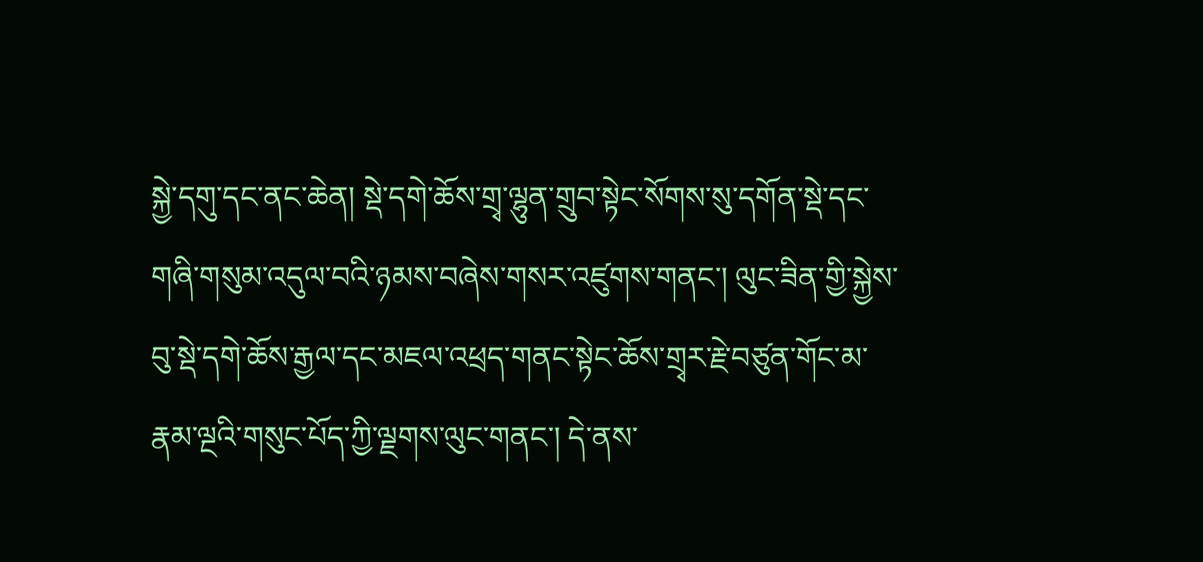སྐྱེ་དགུ་དང་ནང་ཆེན། སྡེ་དགེ་ཆོས་གྲྭ་ལྷུན་གྲུབ་སྟེང་སོགས་སུ་དགོན་སྡེ་དང་གཞི་གསུམ་འདུལ་བའི་ཉམས་བཞེས་གསར་འཛུགས་གནང་། ལུང་ཟིན་གྱི་སྐྱེས་བུ་སྡེ་དགེ་ཆོས་རྒྱལ་དང་མཇལ་འཕྲད་གནང་སྟེང་ཆོས་གྲྭར་རྗེ་བཙུན་གོང་མ་རྣམ་ལྔའི་གསུང་པོད་ཀྱི་ལྗགས་ལུང་གནང་། དེ་ནས་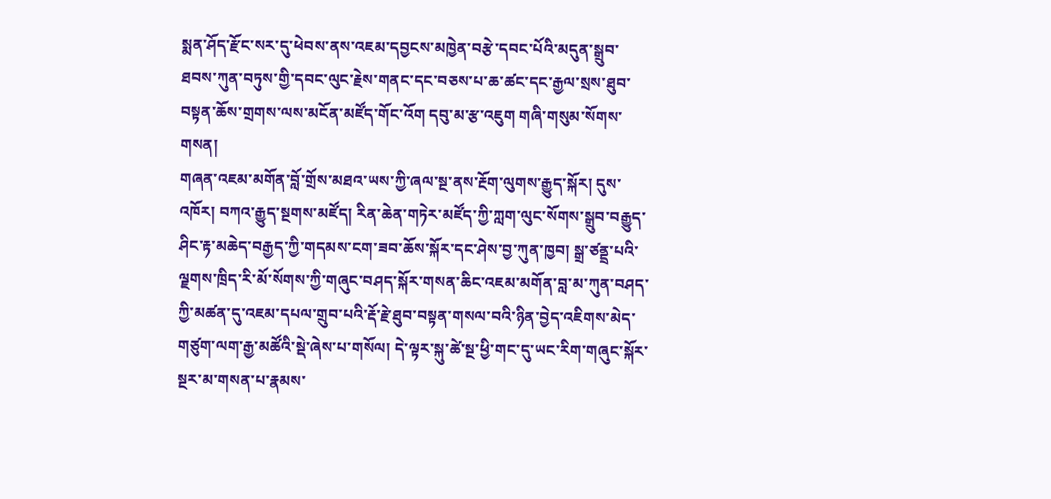སྨན་ཤོད་རྫོང་སར་དུ་ཕེབས་ནས་འཇམ་དབྱངས་མཁྱེན་བརྩེ་དབང་པོའི་མདུན་སྒྲུབ་ཐབས་ཀུན་བཏུས་གྱི་དབང་ལུང་རྗེས་གནང་དང་བཅས་པ་ཆ་ཚང་དང་རྒྱལ་སྲས་ཐུབ་བསྟན་ཆོས་གྲགས་ལས་མངོན་མཛོད་གོང་འོག དབུ་མ་རྩ་འཇུག གཞི་གསུམ་སོགས་གསན།
གཞན་འཇམ་མགོན་བློ་གྲོས་མཐའ་ཡས་ཀྱི་ཞལ་སྔ་ནས་རྔོག་ལུགས་རྒྱུད་སྐོར། དུས་འཁོར། བཀའ་རྒྱུད་སྔགས་མཛོད། རིན་ཆེན་གཏེར་མཛོད་ཀྱི་ཀླག་ལུང་སོགས་སྒྲུབ་བརྒྱུད་ཤིང་རྟ་མཆེད་བརྒྱད་ཀྱི་གདམས་ངག་ཟབ་ཆོས་སྐོར་དང་ཤེས་བྱ་ཀུན་ཁྱབ། སྒྲ་ཙནྡྲ་པའི་ལྗགས་ཁྲིད་རི་མོ་སོགས་ཀྱི་གཞུང་བཤད་སྐོར་གསན་ཆིང་འཇམ་མགོན་བླ་མ་ཀུན་བཤད་ཀྱི་མཚན་དུ་འཇམ་དཔལ་གྲུབ་པའི་རྡོ་རྗེ་ཐུབ་བསྟན་གསལ་བའི་ཉིན་བྱེད་འཇིགས་མེད་གཙུག་ལག་རྒྱ་མཚོའི་སྡེ་ཞེས་པ་གསོལ། དེ་ལྟར་སྐུ་ཚེ་སྔ་ཕྱི་གང་དུ་ཡང་རིག་གཞུང་སྐོར་སྔར་མ་གསན་པ་རྣམས་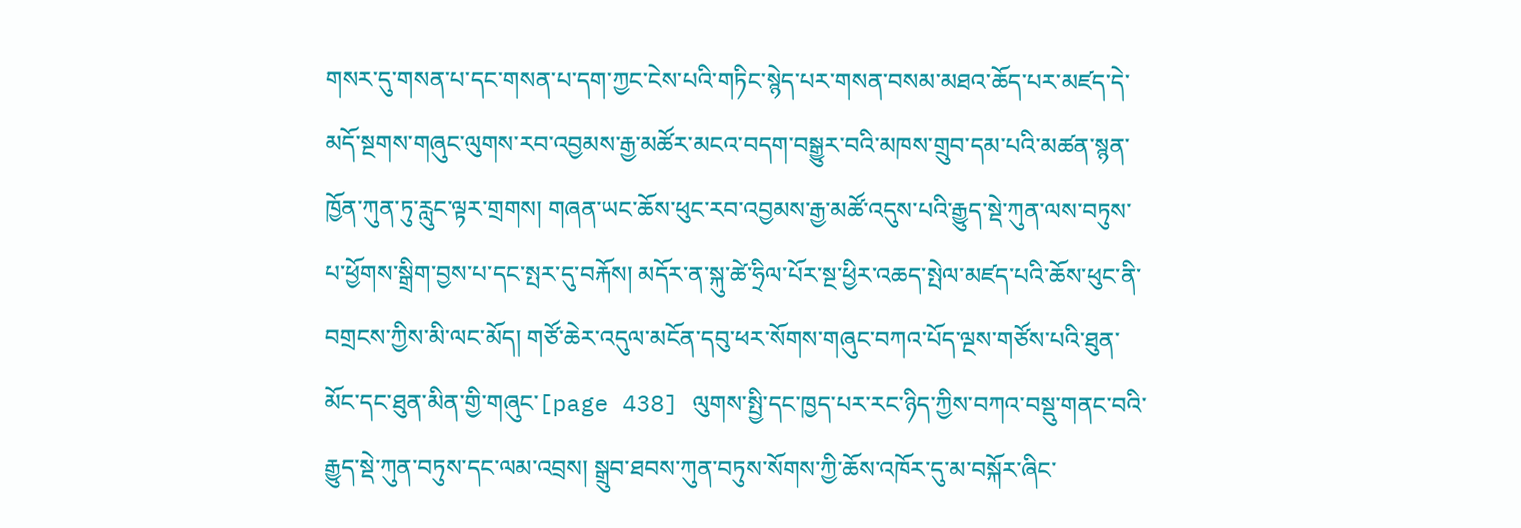གསར་དུ་གསན་པ་དང་གསན་པ་དག་ཀྱང་ངེས་པའི་གཏིང་སྙེད་པར་གསན་བསམ་མཐའ་ཆོད་པར་མཛད་དེ་མདོ་སྔགས་གཞུང་ལུགས་རབ་འབྱམས་རྒྱ་མཚོར་མངའ་བདག་བསྒྱུར་བའི་མཁས་གྲུབ་དམ་པའི་མཚན་སྙན་ཁྱོན་ཀུན་ཏུ་རླུང་ལྟར་གྲགས། གཞན་ཡང་ཆོས་ཕུང་རབ་འབྱམས་རྒྱ་མཚོ་འདུས་པའི་རྒྱུད་སྡེ་ཀུན་ལས་བཏུས་པ་ཕྱོགས་སྒྲིག་བྱས་པ་དང་སྤར་དུ་བརྐོས། མདོར་ན་སྐུ་ཚེ་ཧྲིལ་པོར་སྔ་ཕྱིར་འཆད་སྤེལ་མཛད་པའི་ཆོས་ཕུང་ནི་བགྲངས་ཀྱིས་མི་ལང་མོད། གཙོ་ཆེར་འདུལ་མངོན་དབུ་ཕར་སོགས་གཞུང་བཀའ་པོད་ལྔས་གཙོས་པའི་ཐུན་མོང་དང་ཐུན་མིན་གྱི་གཞུང་[page 438] ལུགས་སྤྱི་དང་ཁྱད་པར་རང་ཉིད་ཀྱིས་བཀའ་བསྡུ་གནང་བའི་རྒྱུད་སྡེ་ཀུན་བཏུས་དང་ལམ་འབྲས། སྒྲུབ་ཐབས་ཀུན་བཏུས་སོགས་ཀྱི་ཆོས་འཁོར་དུ་མ་བསྐོར་ཞིང་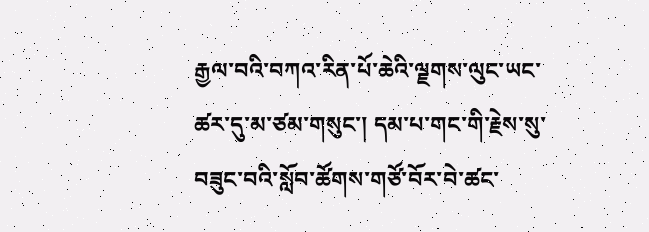རྒྱལ་བའི་བཀའ་རིན་པོ་ཆེའི་ལྗགས་ལུང་ཡང་ཚར་དུ་མ་ཙམ་གསུང་། དམ་པ་གང་གི་རྗེས་སུ་བཟུང་བའི་སློབ་ཚོགས་གཙོ་བོར་བེ་ཚང་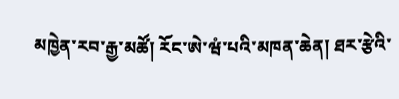མཁྱེན་རབ་རྒྱ་མཚོ། རོང་ཨེ་ཝཾ་པའི་མཁན་ཆེན། ཐར་རྩེའི་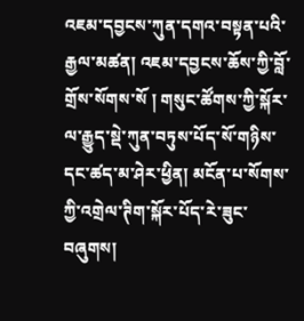འཇམ་དབྱངས་ཀུན་དགའ་བསྟན་པའི་རྒྱལ་མཚན། འཇམ་དབྱངས་ཆོས་ཀྱི་བློ་གྲོས་སོགས་སོ ། གསུང་ཚོགས་ཀྱི་སྐོར་ལ་རྒྱུད་སྡེ་ཀུན་བཏུས་པོད་སོ་གཉིས་དང་ཚད་མ་ཤེར་ཕྱིན། མངོན་པ་སོགས་ཀྱི་འགྲེལ་ཊིག་སྐོར་པོད་རེ་ཟུང་བཞུགས།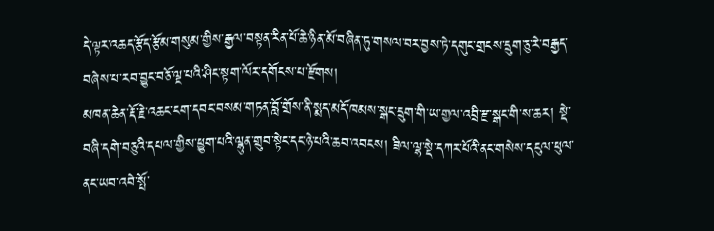དེ་ལྟར་འཆད་རྩོད་རྩོམ་གསུམ་གྱིས་རྒྱལ་བསྟན་རིན་པོ་ཆེ་ཉིན་མོ་བཞིན་ཏུ་གསལ་བར་བྱས་ཏེ་དགུང་གྲངས་དྲུག་ཅུ་རེ་བརྒྱད་བཞེས་པ་རབ་བྱུང་བཅོ་ལྔ་པའི་ཤིང་སྟག་ལོར་དགོངས་པ་རྫོགས།
མཁན་ཆེན་རྡོ་རྗེ་འཆང་ངག་དབང་བསམ་གཏན་བློ་གྲོས་ནི་སྨད་མདོ་ཁམས་སྒང་དྲུག་གི་ཡ་གྱལ་འབྲི་རྫ་སྒང་གི་ས་ཆར། སྡེ་བཞི་དགེ་བཅུའི་དཔལ་གྱིས་ཕྱུག་པའི་ལྷུན་གྲུབ་སྟེང་དང་ཉེ་པའི་ཆབ་འབངས། ཟིལ་ལྷ་སྡེ་དཀར་པོའི་ནང་གསེས་དངུལ་ཕུལ་ནང་ཡབ་འབེ་སྤོ་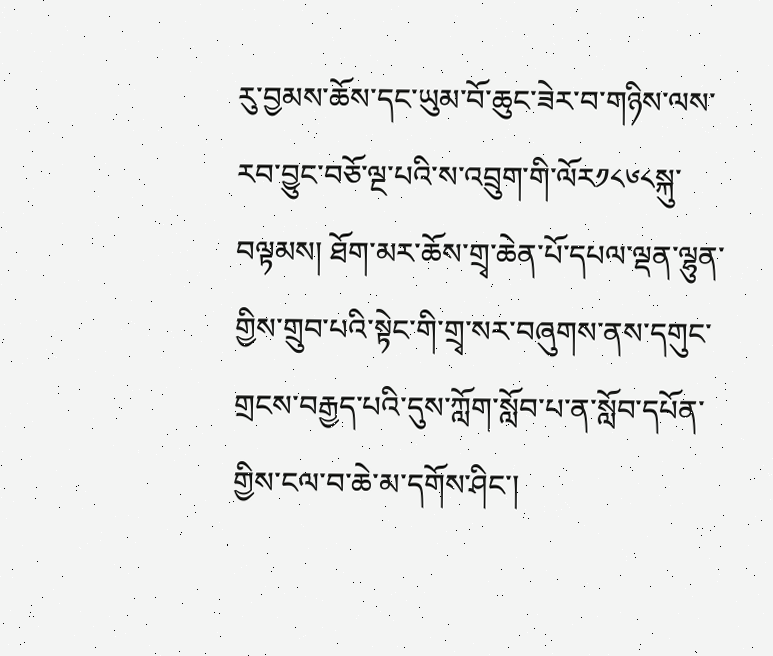རུ་བྱམས་ཆོས་དང་ཡུམ་བོ་ཆུང་ཟེར་བ་གཉིས་ལས་རབ་བྱུང་བཅོ་ལྔ་པའི་ས་འབྲུག་གི་ལོར༡༨༦༨སྐུ་བལྟམས། ཐོག་མར་ཆོས་གྲྭ་ཆེན་པོ་དཔལ་ལྡན་ལྷུན་གྱིས་གྲུབ་པའི་སྟེང་གི་གྲྭ་སར་བཞུགས་ནས་དགུང་གྲངས་བརྒྱད་པའི་དུས་ཀློག་སློབ་པ་ན་སློབ་དཔོན་གྱིས་ངལ་བ་ཆེ་མ་དགོས་ཤིང་།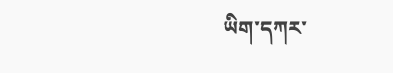ཡིག་དཀར་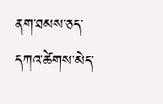ནག་ཐམས་ཅད་དཀའ་ཚེགས་མེད་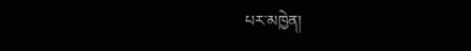པར་མཁྱེན།